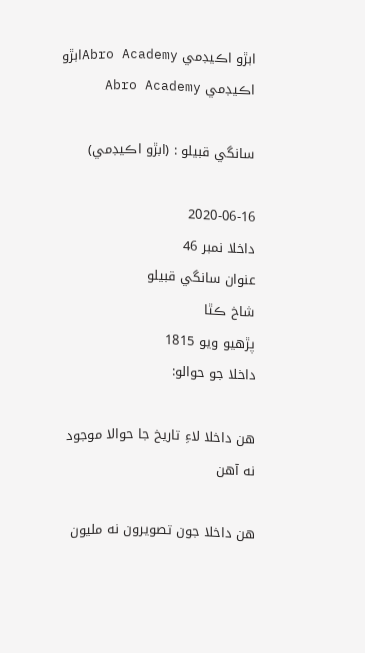ابڙو اڪيڊمي Abro Academyابڙو اڪيڊمي Abro Academy

سانگي قبيلو : (ابڙو اڪيڊمي)

2020-06-16
داخلا نمبر 46
عنوان سانگي قبيلو
شاخ ڪٿا
پڙهيو ويو 1815
داخلا جو حوالو:

هن داخلا لاءِ تاريخ جا حوالا موجود نه آهن

هن داخلا جون تصويرون نه مليون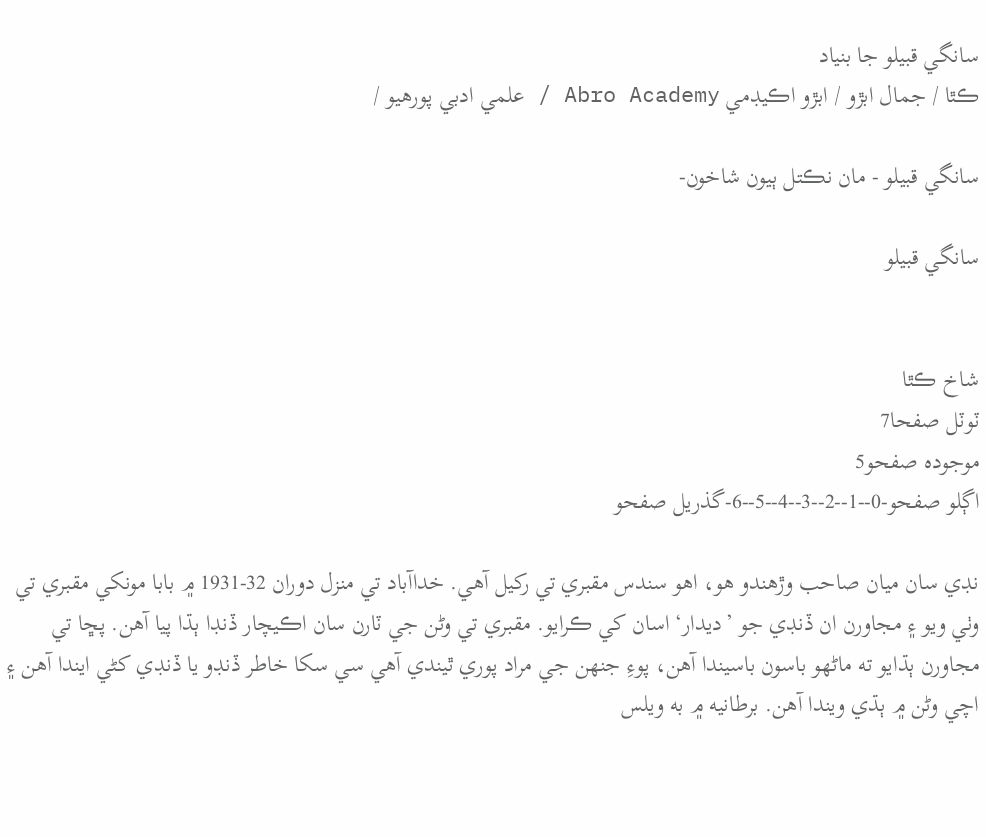سانگي قبيلو جا بنياد
ڪٿا / جمال ابڙو / ابڙو اڪيڊمي Abro Academy / علمي ادبي پورهيو /

سانگي قبيلو - مان نڪتل ٻيون شاخون-

سانگي قبيلو


شاخ ڪٿا
ٽوٽل صفحا7
موجودہ صفحو5
اڳلو صفحو-0--1--2--3--4--5--6-گذريل صفحو

نڊي سان ميان صاحب وڙهندو هو، اهو سندس مقبري تي رکيل آهي. خداآباد تي منزل دوران 32-1931 ۾ بابا مونکي مقبري تي وٺي ويو ۽ مجاورن ان ڏنڊي جو ’ديدار‘ اسان کي ڪرايو. مقبري تي وڻن جي ٽارن سان اڪيچار ڏنڊا ٻڌا پيا آهن. پڇا تي مجاورن ٻڌايو ته ماڻهو باسون باسيندا آهن، پوءِ جنهن جي مراد پوري ٿيندي آهي سي سکا خاطر ڏنڊو يا ڏنڊي کڻي ايندا آهن ۽ اچي وڻن ۾ ٻڌي ويندا آهن. برطانيه ۾ به ويلس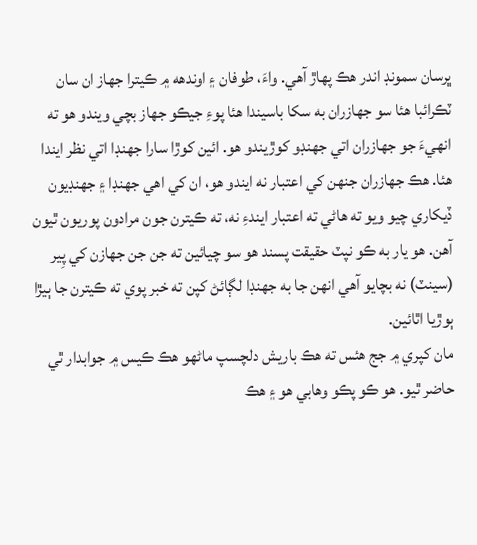ڀرسان سمونڊ اندر هڪ پهاڙ آهي. واءَ، طوفان ۽ اوندهه ۾ ڪيترا جهاز ان سان ٽڪرائبا هئا سو جهازران به سکا باسيندا هئا پوءِ جيڪو جهاز بچي ويندو هو ته انهيءَ جو جهازران اتي جهنڊو کوڙيندو هو. ائين کوڙا سارا جهنڊا اتي نظر ايندا هئا. هڪ جهازران جنهن کي اعتبار نه ايندو هو، ان کي اهي جهنڊا ۽ جهنڊيون ڏيکاري چيو ويو ته هاڻي ته اعتبار ايندءِ نه، ته ڪيترن جون مرادون پوريون ٿيون آهن. هو يار به ڪو نپٽ حقيقت پسند هو سو چيائين ته جن جن جهازن کي پِير (سينٽ) نه بچايو آهي انهن جا به جهنڊا لڳائڻ کپن ته خبر پوي ته ڪيترن جا ٻيڙا ٻوڙيا اٿائين.
مان کپري ۾ جج هئس ته هڪ باريش دلچسپ ماڻهو هڪ ڪيس ۾ جوابدار ٿي حاضر ٿيو. هو ڪو پڪو وهابي هو ۽ هڪ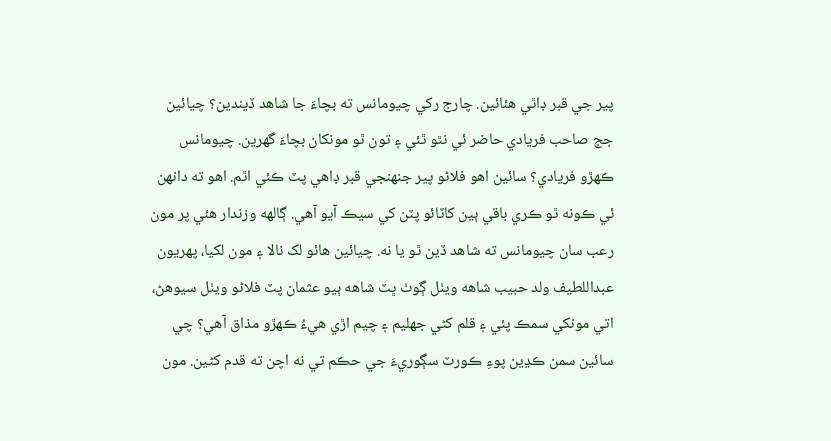پير جي قبر ڊاٿي هئائين. چارج رکي چيومانس ته بچاءَ جا شاهد ڏيندين؟ چيائين جج صاحب فريادي حاضر ئي نٿو ٿئي ۽ تون ٿو مونکان بچاءَ گهرين. چيومانس ڪهڙو فريادي؟ سائين اهو فلاڻو پير جنهنجي قبر ڊاهي پٽ ڪئي اٿم. اهو ته دانهن ئي ڪونه ٿو ڪري باقي ٻين کاٽائو پٽن کي سيڪ آيو آهي. ڳالهه وزندار هئي پر مون رعب سان چيومانس ته شاهد ڏين ٿو يا نه. چيائين هائو لک نالا ۽ مون لکيا، پهريون عبداللطيف ولد حبيب شاهه ويٺل ڳوٺ ڀٽ شاهه ٻيو عثمان پٽ فلاڻو ويٺل سيوهڻ، اتي مونکي سمڪ پئي ۽ قلم کڻي جهليم ۽ چيم اڙي هيءُ ڪهڙو مذاق آهي؟ چي سائين سمن ڪڍين پوءِ ڪورٽ سڳوريءَ جي حڪم تي نه اچن ته قدم کڻين. مون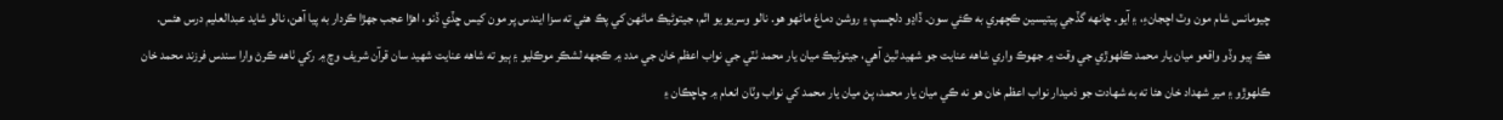چيومانس شام مون وٽ اچجانءِ، ۽ آيو. چانهه گڏجي پيتيسين ڪچهري به ڪئي سون. ڏاڍو دلچسپ ۽ روشن دماغ ماڻهو هو. نالو وسريو يو اٿم، جيتوڻيڪ ماڻهن کي پڪ هئي ته سزا ايندس پر مون کيس ڇڏي ڏنو، اهڙا عجب جهڙا ڪردار به پيا آهن، نالو شايد عبدالعليم درس هئس.
هڪ ٻيو وڏو واقعو ميان يار محمد ڪلهوڙي جي وقت ۾ جهوڪ واري شاهه عنايت جو شهيد ٿيڻ آهي، جيتوڻيڪ ميان يار محمد ٺٽي جي نواب اعظم خان جي مدد ۾ ڪجهه لشڪر موڪليو ۽ ٻيو ته شاهه عنايت شهيد سان قرآن شريف وچ ۾ رکي ٺاهه ڪرڻ وارا سندس فرزند محمد خان ڪلهوڙو ۽ مير شهداد خان هئا ته به شهادت جو ذميدار نواب اعظم خان هو نه ڪي ميان يار محمد، پڻ ميان يار محمد کي نواب وٽان انعام ۾ چاچڪان ۽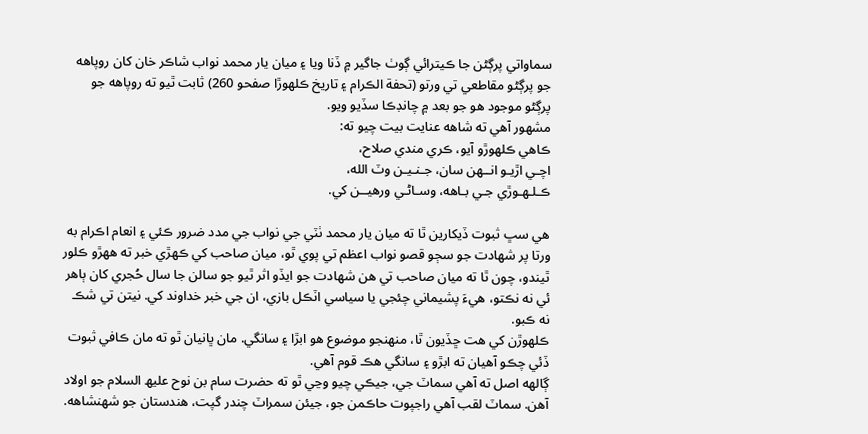سماواتي پرڳڻن جا ڪيترائي ڳوٺ جاگير ۾ ڏنا ويا ۽ ميان يار محمد نواب شاڪر خان کان روپاهه جو پرڳڻو مقاطعي تي ورتو (تحفة الڪرام ۽ تاريخ ڪلهوڙا صفحو 260) ثابت ٿيو ته روپاهه جو پرڳڻو موجود هو جو بعد ۾ چانڊڪا سڏيو ويو.
مشهور آهي ته شاهه عنايت بيت چيو ته:
ڪاهي ڪلهوڙو آيو، ڪري مندي صلاح،
اچـي اڙيـو انــهن سان، جـنـيـن وٽ الله،
ڪـلـهـوڙي جـي بـاهه، وسـاڻـي ورهيــن کي.

هي سڀ ثبوت ڏيکارين ٿا ته ميان يار محمد ٺٽي جي نواب جي مدد ضرور ڪئي ۽ انعام اڪرام به ورتا پر شهادت جو سڄو قصو نواب اعظم تي پوي ٿو، ميان صاحب کي ڪهڙي خبر ته ههڙو ڪلور ٿيندو، چون ٿا ته ميان صاحب تي هن شهادت جو ايڏو اثر ٿيو جو سالن جا سال حُجري کان ٻاهر ئي نه نڪتو، هيءَ پشيماني چئجي يا سياسي اٽڪل بازي، ان جي خبر خداوند کي. نيتن تي شڪ نه ڪبو.
ڪلهوڙن کي هت ڇڏيون ٿا، منهنجو موضوع هو ابڙا ۽ سانگي. مان ڀانيان ٿو ته مان ڪافي ثبوت ڏئي چڪو آهيان ته ابڙو ۽ سانگي هڪ قوم آهي.
ڳالهه اصل ته آهي سماٽ جي، جيڪي چيو وڃي ٿو ته حضرت سام بن نوح عليھ السلام جو اولاد آهن. سماٽ لقب آهي راجپوت حاڪمن جو، جيئن سمراٽ چندر گپت، هندستان جو شهنشاهه.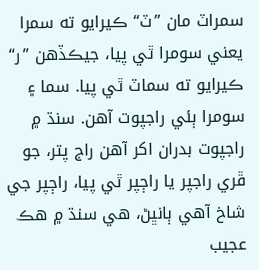سمراٽ مان ”ٽ“ ڪيرايو ته سمرا يعني سومرا ٿي پيا، جيڪڏهن ”ر“ ڪيرايو ته سماٽ ٿي پيا. سما ۽ سومرا ٻئي راجپوت آهن. سنڌ ۾ راجپوت بدران اکر آهن راج پتر، جو ڦري راجپر يا راڄپر ٿي پيا، راڄپر جي شاخ آهي ٻانڀڻ، هي سنڌ ۾ هڪ عجيب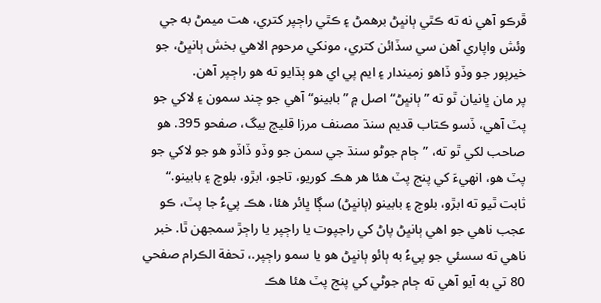ڦرڪو آهي نه ته ڪٿي ٻانڀڻ برهمڻ ۽ ڪٿي راڄپر کتري، هت ميمڻ به جي وئش واپاري آهن سي سڏائن کتري، مونکي مرحوم الاهي بخش ٻانڀڻ، جو خيرپور جو وڏو ڏاهو زميندار ۽ ايم پي اي هو ٻڌايو ته هو راڄپر آهن.
پر مان ڀانيان ٿو ته ”ٻانڀڻ“ اصل ۾ ”بابينو“ آهي جو چند سمون ۽ لاکي جو پٽ آهي، ڏسو ڪتاب قديم سنڌ مصنف مرزا قليچ بيگ، صفحو 395. هو صاحب لکي ٿو ته، ”ڄام جوڻو سنڌ جي سمن جو وڏو ڏاڏو هو جو لاکي جو پٽ هو، انهيءَ کي پنج پٽ هئا هر هڪ کوريو، تاجو، ابڙو، بلوچ ۽ بابينو.“ ثابت ٿيو ته ابڙو، بلوچ ۽ بابينو (ٻانڀڻ) سڳا ڀائر هئا، هڪ پيءُ جا پٽ، ڪو عجب ناهي جو اهي ٻانڀڻ پاڻ کي راجپوت يا راڄپر يا راڄڙ سمجهن ٿا. خبر ناهي ته سسئي جو پيءُ به ٻائو ٻانڀڻ هو يا سمو راڄپر.، تحفة الڪرام صفحي 80 تي به آيو آهي ته ڄام جوڻي کي پنج پٽ هئا هڪ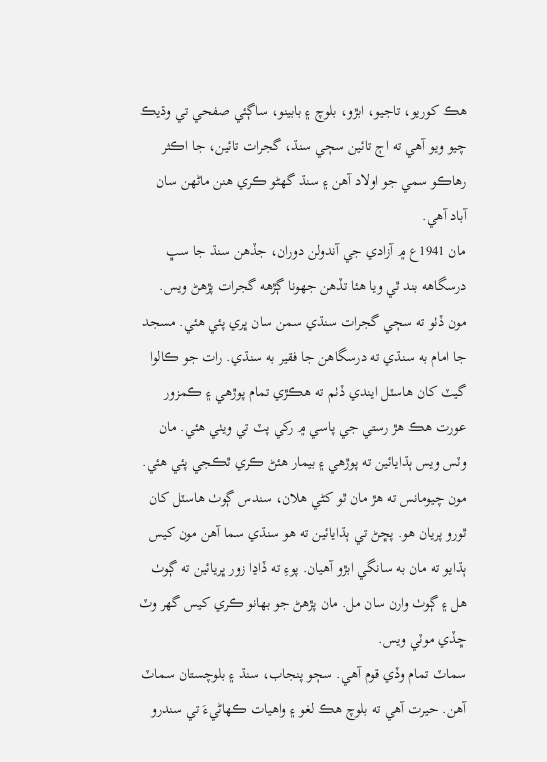هڪ کوريو، تاجيو، ابڙو، بلوچ ۽ بابينو، ساڳئي صفحي تي وڌيڪ چيو ويو آهي ته اڄ تائين سڄي سنڌ، گجرات تائين، جا اڪثر رهاڪو سمي جو اولاد آهن ۽ سنڌ گهڻو ڪري هنن ماڻهن سان آباد آهي.
مان 1941ع ۾ آزادي جي آندولن دوران، جڏهن سنڌ جا سڀ درسگاهه بند ٿي ويا هئا تڏهن جهونا ڳڙهه گجرات پڙهڻ ويس. مون ڏٺو ته سڄي گجرات سنڌي سمن سان ڀري پئي هئي. مسجد جا امام به سنڌي ته درسگاهن جا فقير به سنڌي. رات جو ڪالوا گيٽ کان هاسٽل ايندي ڏٺم ته هڪڙي تمام پوڙهي ۽ ڪمزور عورت هڪ هڙ رستي جي پاسي ۾ رکي پٽ تي ويٺي هئي. مان وٽس ويس ٻڌايائين ته پوڙهي ۽ بيمار هئڻ ڪري ٿڪجي پئي هئي. مون چيومانس ته هڙ مان ٿو کڻي هلان، سندس ڳوٺ هاسٽل کان ٿورو پريان هو. پڇڻ تي ٻڌايائين ته هو سنڌي سما آهن مون کيس ٻڌايو ته مان به سانگي ابڙو آهيان. پوءِ ته ڏاڍا زور ڀريائين ته ڳوٺ هل ۽ ڳوٺ وارن سان مل. مان پڙهڻ جو بهانو ڪري کيس گهر وٽ ڇڏي موٽي ويس.
سماٽ تمام وڏي قوم آهي. سڄو پنجاب، سنڌ ۽ بلوچستان سماٽ آهن. حيرت آهي ته بلوچ هڪ لغو ۽ واهيات ڪهاڻيءَ تي سندرو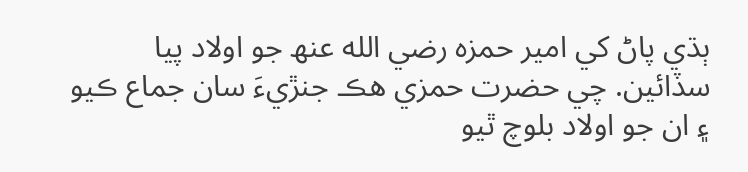ٻڌي پاڻ کي امير حمزه رضي الله عنھ جو اولاد پيا سڏائين. چي حضرت حمزي هڪ جنڙيءَ سان جماع ڪيو ۽ ان جو اولاد بلوچ ٿيو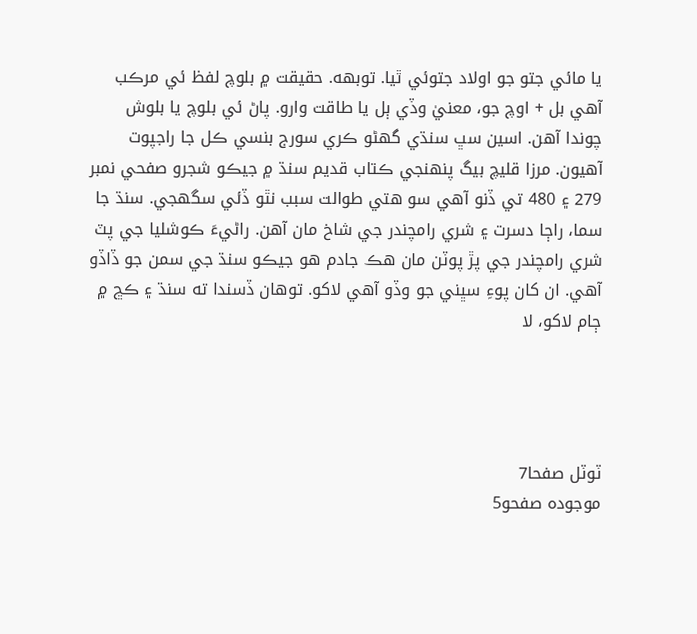يا مائي جتو جو اولاد جتوئي ٿيا. توبهه. حقيقت ۾ بلوچ لفظ ئي مرڪب آهي بل + اوچ جو، معنيٰ وڏي ٻل يا طاقت وارو. پاڻ ئي بلوچ يا بلوش چوندا آهن. اسين سڀ سنڌي گهڻو ڪري سورج بنسي ڪل جا راجپوت آهيون. مرزا قليچ بيگ پنهنجي ڪتاب قديم سنڌ ۾ جيڪو شجرو صفحي نمبر 279 ۽ 480 تي ڏنو آهي سو هتي طوالت سبب نٿو ڏئي سگهجي. سنڌ جا سما، راڄا دسرت ۽ شري رامچندر جي شاخ مان آهن. راڻيءَ ڪوشليا جي پٽ شري رامچندر جي پڙ پوٽن مان هڪ جادم هو جيڪو سنڌ جي سمن جو ڏاڏو آهي. ان کان پوءِ سڀني جو وڏو آهي لاکو. توهان ڏسندا ته سنڌ ۽ ڪڇ ۾ ڄام لاکو، لا




ٽوٽل صفحا7
موجودہ صفحو5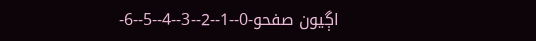اڳيون صفحو-0--1--2--3--4--5--6-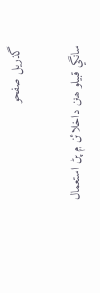گذريل صفحو

سانگي قبيلو ھنن داخلائن ۾ پڻ استعمال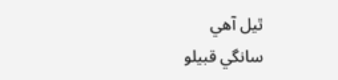ٿيل آھي
سانگي قبيلو